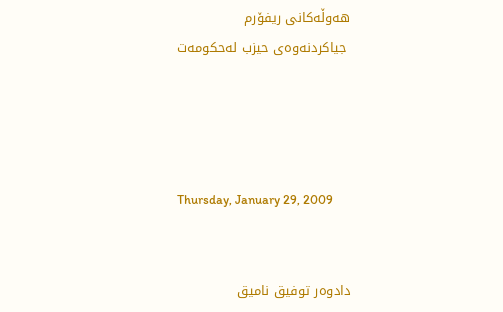هه‌وڵه‌كانی‌ ریفۆرم
 جیاكردنه‌وه‌ی‌ حیزب له‌حكومه‌ت




Thursday, January 29, 2009


دادوه‌ر توفیق نامیق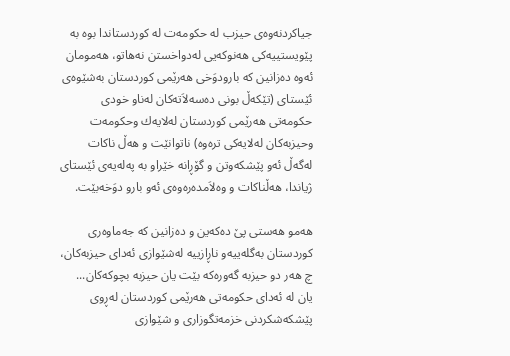جیاكردنه‌وه‌ی‌ حیزب له‌ حكومه‌ت له‌ كوردستاندا بوه‌ به‌ پێویستییه‌كی‌ هه‌نوكه‌یی‌ له‌دواخستن نه‌هاتو، هه‌مومان ئه‌وه‌ ده‌زانین كه‌ بارودوَخی‌ هه‌رێمی‌ كوردستان به‌شێوه‌ی‌ ئێستای‌ (تێكه‌ڵ بونی‌ ده‌سه‌لاَته‌كان له‌ناو خودی‌ حكومه‌تی‌ هه‌رێمی‌ كوردستان له‌لایه‌ك وحكومه‌ت وحیزبه‌كان له‌لایه‌كی‌ تره‌وه‌) ناتوانێت و هه‌ڵ ناكات له‌گه‌ڵ ئه‌و پێشكه‌وتن و گۆڕانه‌ خێراو به‌ په‌له‌یه‌ی‌ ئێستای‌ ژیاندا، هه‌ڵناكات و وه‌لاَمده‌ره‌وه‌ی‌ ئه‌و بارو دوَخه‌بێت.

هه‌مو هه‌ستی‌ پێ ده‌كه‌ین و ده‌زانین كه‌ جه‌ماوه‌ری‌ كوردستان به‌گله‌ییه‌و ناڕازییه‌ له‌شێوازی‌ ئه‌دای‌ حیزبه‌كان، چ هه‌ر دو حیزبه‌ گه‌وره‌كه‌ بێت یان حیزبه‌ بچوكه‌كان... یان له‌ ئه‌دای‌ حكومه‌تی‌ هه‌رێمی‌ كوردستان له‌ڕوی‌ پێشكه‌شكردنی‌ خزمه‌تگوزاری‌ و شێوازی‌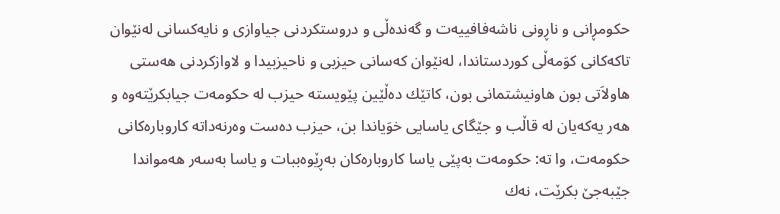حكومڕانی‌ و ناڕونی‌ ناشه‌فافییه‌ت و گه‌نده‌ڵی‌ و دروستكردنی‌ جیاوازی‌ و نایه‌كسانی‌ له‌نێوان تاكه‌كانی‌ كوَمه‌ڵی‌ كوردستاندا، له‌نێوان كه‌سانی‌ حیزبی‌ و ناحیزبیدا و لاوازكردنی‌ هه‌ستی‌ هاولاَتی بون هاونیشتمانی‌ بون، كاتێك ده‌ڵێین پێویسته‌ حیزب له‌ حكومه‌ت جیابكرێته‌وه‌ و هه‌ر یه‌كه‌یان له‌ قاڵب و جێگای‌ یاسایی خوَیاندا بن، حیزب ده‌ست وه‌رنه‌داته‌ كاروباره‌كانی‌ حكومه‌ت، وا ته‌: حكومه‌ت به‌پێی‌ یاسا كاروباره‌كان به‌ڕێوه‌ببات و یاسا به‌سه‌ر هه‌مواندا جێبه‌جێ‌ بكرێت، نه‌ك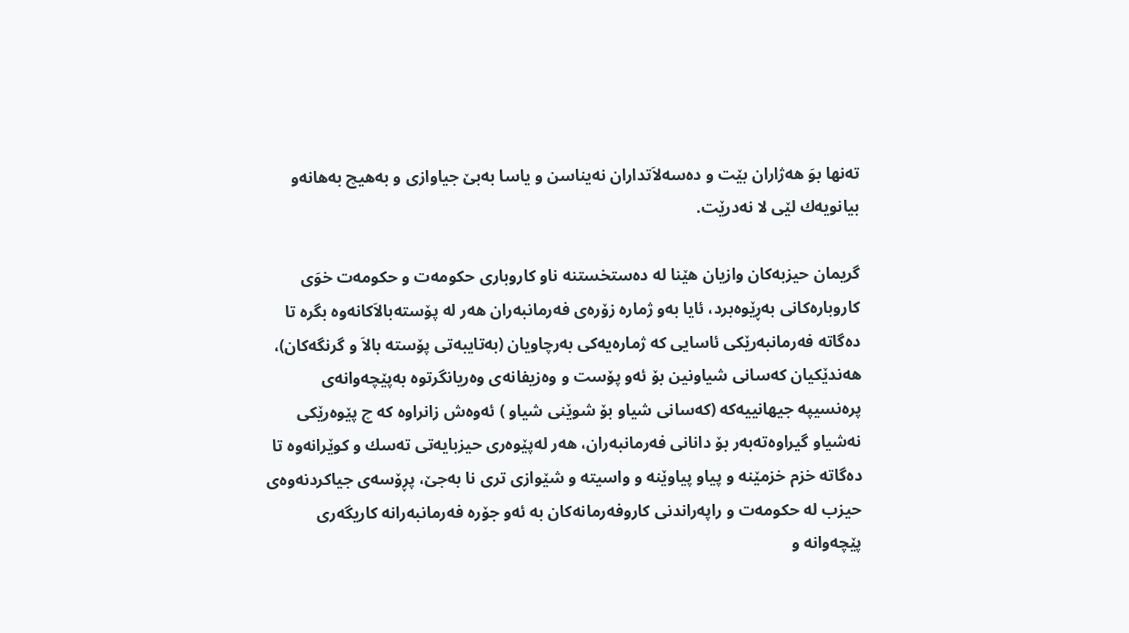ته‌نها بوَ هه‌ژاران بێت و ده‌سه‌لاَتداران نه‌یناسن و یاسا به‌بێ‌ جیاوازی‌ و به‌هیچ به‌هانه‌و بیانویه‌ك لێی‌ لا نه‌درێت.

گریمان حیزبه‌كان وازیان هێنا له‌ ده‌ستخستنه‌ ناو كاروباری‌ حكومه‌ت و حكومه‌ت خوَی‌ كاروباره‌كانی‌ به‌ڕێوه‌برد، ئایا به‌و ژماره‌ زۆره‌ی‌ فه‌رمانبه‌ران هه‌ر له‌ پۆسته‌بالاَكانه‌وه‌ بگره‌ تا ده‌گاته‌ فه‌رمانبه‌رێكی‌ ئاسایی كه‌ ژماره‌یه‌كی‌ به‌رچاویان (به‌تایبه‌تی‌ پۆسته‌ بالاَ و گرنگه‌كان)، هه‌ندێكیان كه‌سانی‌ شیاونین بۆ ئه‌و پۆست و وه‌زیفانه‌ی‌ وه‌ریانگرتوه‌ به‌پێچه‌وانه‌ی‌ پره‌نسیپه‌ جیهانییه‌كه‌ (كه‌سانی‌ شیاو بۆ شوێنی‌ شیاو ) ئه‌وه‌ش زانراوه‌ كه‌ چ پێوه‌رێكی‌ نه‌شیاو گیراوه‌ته‌به‌ر بۆ دانانی‌ فه‌رمانبه‌ران، هه‌ر له‌پێوه‌ری‌ حیزبایه‌تی‌ ته‌سك و كوێرانه‌وه‌ تا ده‌گاته‌ خزم خزمێنه‌ و پیاو پیاوێنه‌ و واسیته‌ و شێوازی‌ تری‌ نا به‌جێ‌، پڕۆسه‌ی‌ جیاكردنه‌وه‌ی‌ حیزب له‌ حكومه‌ت و راپه‌راندنی‌ كاروفه‌رمانه‌كان به‌ ئه‌و جۆره‌ فه‌رمانبه‌رانه‌ كاریگه‌ری‌ پێچه‌وانه‌ و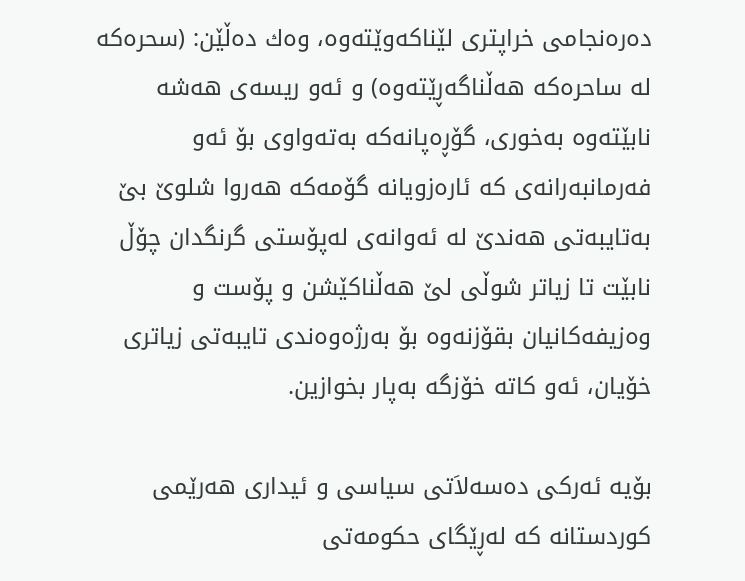ده‌ره‌نجامی‌ خراپتری‌ لێناكه‌وێته‌وه‌، وه‌ك ده‌ڵێن: (سحره‌كه‌ له‌ ساحره‌كه‌ هه‌ڵناگه‌ڕێته‌وه‌) و ئه‌و ریسه‌ی‌ هه‌شه‌ نابێته‌وه‌ به‌خوری‌، گۆڕه‌پانه‌كه‌ به‌ته‌واوی‌ بۆ ئه‌و فه‌رمانبه‌رانه‌ی‌ كه‌ ئاره‌زویانه‌ گۆمه‌كه‌ هه‌روا شلوێ‌ بێ‌ به‌تایبه‌تی‌ هه‌ندێ‌ له‌ ئه‌وانه‌ی‌ له‌پۆستی‌ گرنگدان چۆڵ نابێت تا زیاتر شوڵی‌ لێ‌ هه‌ڵناكێشن و پۆست و وه‌زیفه‌كانیان بقۆزنه‌وه‌ بۆ به‌رژه‌وه‌ندی‌ تایبه‌تی‌ زیاتری‌ خۆیان، ئه‌و كاته‌ خۆزگه‌ به‌پار بخوازین.

بۆیه‌ ئه‌ركی‌ ده‌سه‌لاَتی‌ سیاسی‌ و ئیداری‌ هه‌رێمی‌ كوردستانه‌ كه‌ له‌ڕێگای‌ حكومه‌تی‌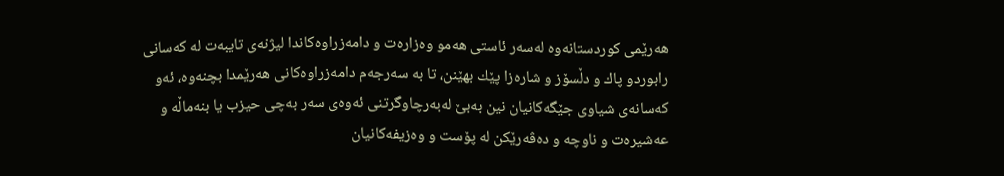هه‌رێمی‌ كوردستانه‌وه‌ له‌سه‌ر ئاستی‌ هه‌مو وه‌زاره‌ت و دامه‌زراوه‌كاندا لیژنه‌ی‌ تایبه‌ت له‌ كه‌سانی‌ رابوردو پاك و دڵسۆز و شاره‌زا پێك بهێنن، تا به‌ سه‌رجه‌م دامه‌زراوه‌كانی‌ هه‌رێمدا بچنه‌وه‌، ئه‌و كه‌سانه‌ی‌ شیاوی‌ جێگه‌كانیان نین به‌بێ‌ له‌به‌رچاوگرتنی‌ ئه‌وه‌ی‌ سه‌ر به‌چی‌ حیزب یا بنه‌ماڵه‌ و عه‌شیره‌ت و ناوچه‌ و ده‌ڤه‌رێكن له‌ پۆست و وه‌زیفه‌كانیان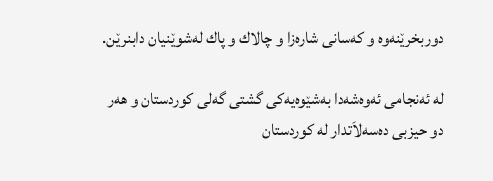دوربخرێنه‌وه‌ و كه‌سانی‌ شاره‌زا و چالاك و پاك له‌شوێنیان دابنرێن.

له‌ ئه‌نجامی‌ ئه‌وه‌شه‌دا به‌شێوه‌یه‌كی‌ گشتی‌ گه‌لی‌ كوردستان و هه‌ر دو حیزبی‌ ده‌سه‌لاَتدار له‌ كوردستان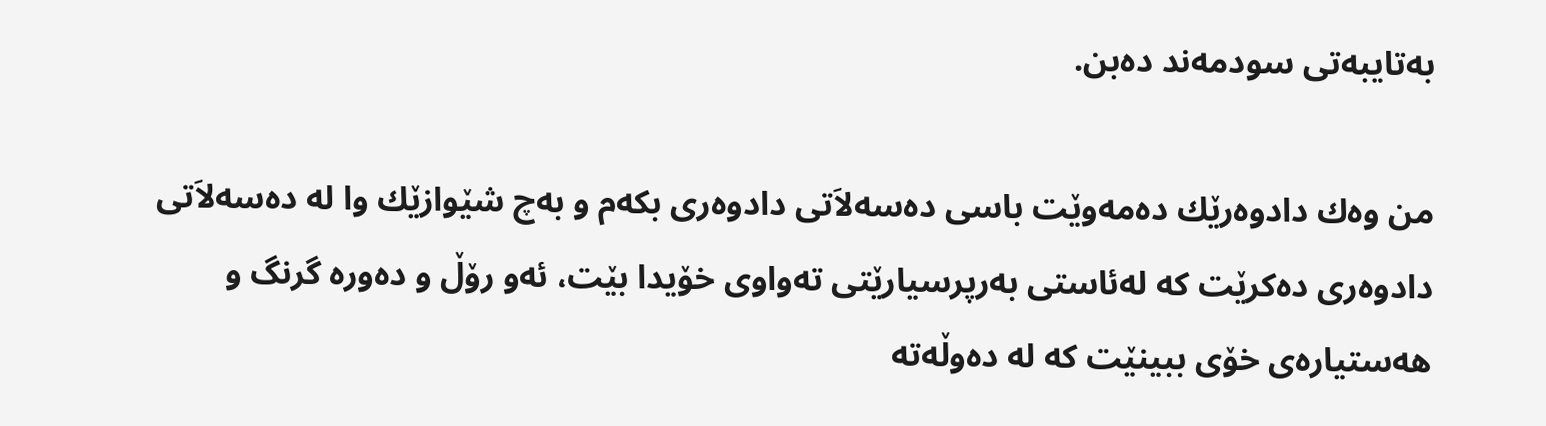به‌تایبه‌تی‌ سودمه‌ند ده‌بن.

من وه‌ك دادوه‌رێك ده‌مه‌وێت باسی‌ ده‌سه‌لاَتی‌ دادوه‌ری‌ بكه‌م و به‌چ شێوازێك وا له‌ ده‌سه‌لاَتی‌ دادوه‌ری‌ ده‌كرێت كه‌ له‌ئاستی‌ به‌رپرسیارێتی‌ ته‌واوی‌ خۆیدا بێت، ئه‌و رۆڵ و ده‌وره‌ گرنگ و هه‌ستیاره‌ی‌ خۆی‌ ببینێت كه‌ له‌ ده‌وڵه‌ته‌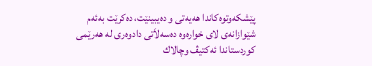پێشكه‌وتوه‌كاندا هه‌یه‌تی‌ و ده‌یبینێت، ده‌كرێت به‌ئه‌م شێوازانه‌ی‌ لای‌ خواره‌وه‌ ده‌سه‌لاَتی‌ دادوه‌ری‌ له‌ هه‌رێمی‌ كوردستاندا ئه‌كتیڤ وچالاك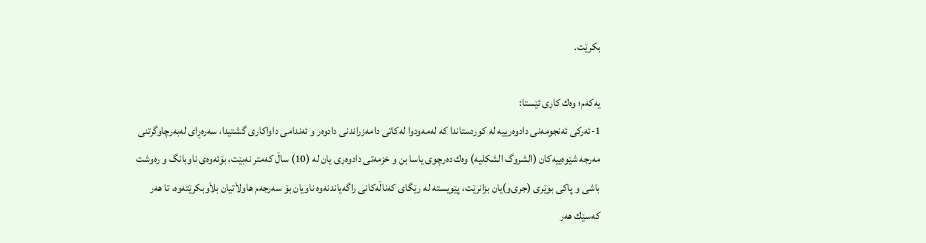بكرێت.

یه‌كه‌م؛ وه‌ك كاری‌ ئێستا:
1-ئه‌ركی‌ ئه‌نجومه‌نی‌ دادوه‌رییه‌ له‌ كوردستاندا كه‌ له‌مه‌ودوا له‌كاتی‌ دامه‌زراندنی‌ دادوه‌ر و ئه‌ندامی‌ داواكاری‌ گشتیدا، سه‌ره‌ڕای‌ له‌به‌رچاوگرتنی‌ مه‌رجه‌ شێوه‌ییه‌كان (الشروگ الشكلیه‌) وه‌ك ده‌رچوی‌ یاسا بن و خزمه‌تی‌ دادوه‌ری‌ یان له‌ (10) ساڵ كه‌متر نه‌بێت، بۆئه‌وه‌ی‌ ناوبانگ و ره‌وشت باشی‌ و پاكی‌ بوێری‌ (جری‌‌و)یان بزانرێت، پێویسته‌ له‌ رێگای‌ كه‌ناڵه‌كانی‌ راگه‌یاندنه‌وه‌ ناویان بۆ سه‌رجه‌م هاولاَتیان بلاَوبكرێته‌وه‌، تا هه‌ر كه‌سێك هه‌ر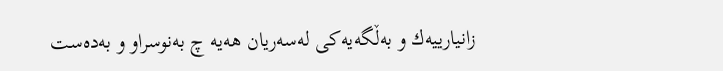زانیارییه‌ك و به‌ڵگه‌یه‌كی‌ له‌سه‌ریان هه‌یه‌ چ به‌نوسراو و به‌ده‌ست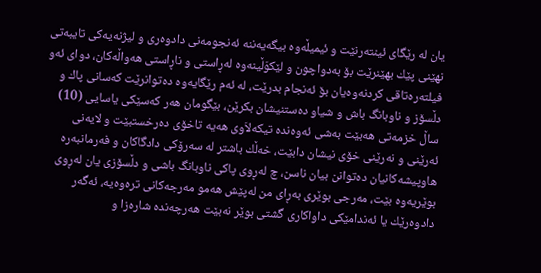یان له‌ رێگای‌ ئینته‌رنێت و ئیمیڵه‌وه‌ بیگه‌یه‌ننه‌ ئه‌نجومه‌نی‌ دادوه‌ری‌ و لیژنه‌یه‌كی‌ تایبه‌تی‌ نهێنی‌ پێك بهێنرێت بۆ به‌دواچون و لێكوَڵینه‌وه‌ له‌ڕاستی‌ و ناڕاستی‌ هه‌واڵه‌كان، دوای‌ ئه‌و فیلته‌ره‌تاقی‌ كردنه‌وه‌یان بۆ ئه‌نجام بدرێت، له‌ ئه‌م رێگایه‌وه‌ ده‌توانرێت كه‌سانی‌ پاك و دڵسۆز و ناوبانگ باش و شیاو ده‌ستنیشان بكرێن، بێگومان هه‌ر كه‌سێكی‌ یاسایی (10) ساڵ خزمه‌تی‌ هه‌بێت به‌شی‌ ئه‌وه‌نده‌ تیكه‌لاَوی‌ هه‌یه‌ تاخۆی‌ ده‌رخستبێت و لایه‌نی‌ ئه‌رێنی‌ و نه‌رێنی‌ خۆی‌ نیشان دابێت، خه‌ڵك باشتر له‌ سه‌رۆكی‌ دادگاكان و فه‌رمانبه‌ره‌ هاوپیشه‌كانیان ده‌توانن بیان ناسن، چ له‌ڕوی‌ پاكی‌ ناوبانگ باشی‌ و دڵسۆزی‌ یان له‌ڕوی‌ بوێریه‌وه‌ بێت، مه‌رجی‌ بوێری‌ به‌ڕای‌ من له‌پێش هه‌مو مه‌رجه‌كانی‌ تره‌وه‌یه‌، ئه‌گه‌ر دادوه‌رێك یا ئه‌ندامێكی‌ داواكاری‌ گشتی‌ بوێر نه‌بێت هه‌رچه‌نده‌ شاره‌زا و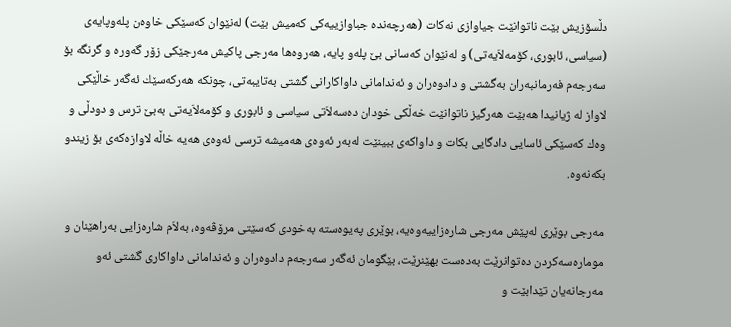دڵسۆزیش بێت ناتوانێت جیاوازی‌ نه‌كات (هه‌رچه‌نده‌ جباوازییه‌كی‌ كه‌میش بێت) له‌نێوان كه‌سێكی‌ خاوه‌ن پله‌وپایه‌ی‌ (سیاسی‌، ئابوری‌، كۆمه‌لاَیه‌تی‌) و له‌نێوان كه‌سانی‌ بێ‌ پله‌و پایه‌، هه‌روه‌ها مه‌رجی‌ پاكیش مه‌رجێكی‌ زۆر گه‌وره‌ و گرنگه‌ بۆ سه‌رجه‌م فه‌رمانبه‌ران به‌گشتی‌ و دادوه‌ران و ئه‌ندامانی‌ داواكارانی‌ گشتی‌ به‌تایبه‌تی‌، چونكه‌ هه‌ركه‌سێك ئه‌گه‌ر خاڵێكی‌ لاواز له‌ ژیانیدا هه‌بێت هه‌رگیز ناتوانێت خه‌ڵكی‌ خودان ده‌سه‌لاَتی‌ سیاسی‌ و ئابوری‌ و كۆمه‌لاَیه‌تی‌ به‌بێ‌ ترس و دودڵی‌ و وه‌ك كه‌سێكی‌ ئاسایی دادگایی بكات و داواكه‌ی‌ ببینێت له‌به‌ر ئه‌وه‌ی‌ هه‌میشه‌ ترسی‌ ئه‌وه‌ی‌ هه‌یه‌ خاڵه‌ لاوازه‌كه‌ی‌ بۆ زیندو بكه‌نه‌وه‌.

مه‌رجی‌ بوێری‌ له‌پێش مه‌رجی‌ شاره‌زاییه‌وه‌یه‌، بوێری‌ په‌یوه‌سته‌ به‌خودی‌ كه‌سێتی‌ مرۆڤه‌وه‌، به‌لاَم شاره‌زایی به‌راهێنان و موماره‌سه‌كردن ده‌توانرێت به‌ده‌ست بهێنرێت، بێگومان ئه‌گه‌ر سه‌رجه‌م دادوه‌ران و ئه‌ندامانی‌ داواكاری‌ گشتی‌ ئه‌و مه‌رجانه‌یان تێدابێت و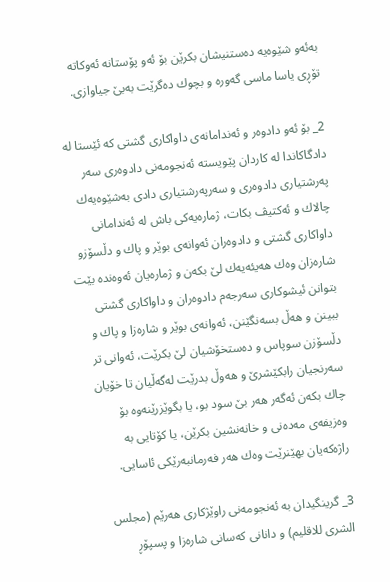به‌ئه‌و شێوه‌یه‌ ده‌ستنیشان بكرێن بۆ ئه‌و پۆستانه‌ ئه‌وكاته‌ تۆڕی‌ یاسا ماسی‌ گه‌وره‌ و بچوك ده‌گرێت به‌بێ‌ جیاوازی‌.

2_ بۆ ئه‌و دادوه‌ر و ئه‌ندامانه‌ی‌ داواكاری‌ گشتی‌ كه‌ ئێستا له‌ دادگاكاندا له‌ كاردان پێویسته‌ ئه‌نجومه‌نی‌ دادوه‌ری‌ سه‌ر په‌رشتیاری‌ دادوه‌ری‌ و سه‌رپه‌رشتیاری‌ دادی‌ به‌شێوه‌یه‌ك چالاك و ئه‌كتیڤ بكات، ژماره‌یه‌كی‌ باش له‌ ئه‌ندامانی‌ داواكاری‌ گشتی‌ و دادوه‌ران ئه‌وانه‌ی‌ بوێر و پاك و دڵسۆزو شاره‌زان وه‌ك هه‌یئه‌یه‌ك لێ‌ بكه‌ن و ژماره‌یان ئه‌وه‌نده‌ بێت بتوانن ئیشوكاری‌ سه‌رجه‌م دادوه‌ران و داواكاری‌ گشتی‌ ببینن و هه‌ڵ بسه‌نگێنن، ئه‌وانه‌ی‌ بوێر و شاره‌زا و پاك و دڵسۆزن سوپاس و ده‌ستخۆشیان لێ‌ بكرێت، ئه‌وانی‌ تر سه‌رنجیان رابكێشرێ و هه‌وڵ بدرێت له‌گه‌ڵیان تا خۆیان چاك بكه‌ن ئه‌گه‌ر هه‌ر بێ‌ سود بو، یا بگوێزرێنه‌وه‌ بۆ وه‌زیفه‌ی‌ مه‌ده‌نی‌ و خانه‌نشین بكرێن، یا كۆتایی به‌ راژه‌كه‌یان بهێنرێت وه‌ك هه‌ر فه‌رمانبه‌رێكی‌ ئاسایی.

3_ گرینگیدان به‌ ئه‌نجومه‌نی‌ راوێژكاری‌ هه‌رێم (مجلس الشری‌ للاقلیم) و دانانی‌ كه‌سانی‌ شاره‌زا و پسپۆڕ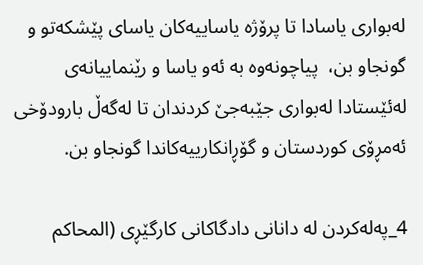له‌بواری‌ یاسادا تا پرۆژه‌ یاساییه‌كان یاسای‌ پێشكه‌تو و گونجاو بن،  پیاچونه‌وه‌ به‌ ئه‌و یاسا و رێنماییانه‌ی‌ له‌ئێستادا له‌بواری‌ جێبه‌جێ‌ كردندان تا له‌گه‌ڵ بارودۆخی‌ ئه‌مڕۆی‌ كوردستان و گۆڕانكارییه‌كاندا گونجاو بن.

4_په‌له‌كردن له‌ دانانی‌ دادگاكانی‌ كارگێڕی‌ (المحاكم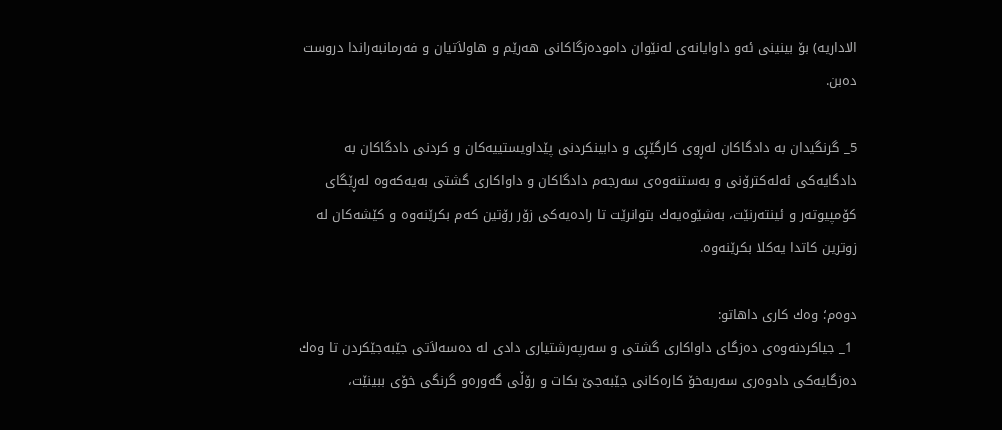الاداریه‌) بۆ بینینی‌ ئه‌و داوایانه‌ی‌ له‌نێوان داموده‌زگاكانی‌ هه‌رێم و هاولاَتیان و فه‌رمانبه‌راندا دروست ده‌بن.

5_ گرنگیدان به‌ دادگاكان له‌ڕوی‌ كارگێڕی‌ و دابینكردنی‌ پێداویستییه‌كان و كردنی‌ دادگاكان به‌ دادگایه‌كی‌ ئه‌له‌كترۆنی‌ و به‌ستنه‌وه‌ی‌ سه‌رجه‌م دادگاكان و داواكاری‌ گشتی‌ به‌یه‌كه‌وه‌ له‌ڕێگای‌ كۆمپیوته‌ر و ئینته‌رنێت، به‌شێوه‌یه‌ك بتوانرێت تا راده‌یه‌كی‌ زۆر رۆتین كه‌م بكرێنه‌وه‌ و كێشه‌كان له‌ زوترین كاتدا یه‌كلا بكرێنه‌وه‌.

دوه‌م؛ وه‌ك كاری‌ داهاتو:
 1_ جیاكردنه‌وه‌ی‌ ده‌زگای‌ داواكاری‌ گشتی‌ و سه‌رپه‌رشتیاری‌ دادی‌ له‌ ده‌سه‌لاَتی‌ جێبه‌جێكردن تا وه‌ك ده‌زگایه‌كی‌ دادوه‌ری‌ سه‌ربه‌خۆ كاره‌كانی‌ جێبه‌جێ‌ بكات و رۆڵی‌ گه‌وره‌و گرنگی‌ خۆی‌ ببینێت،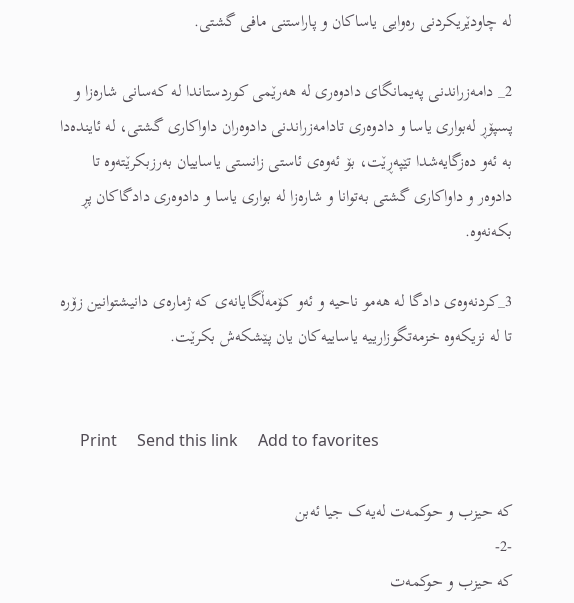له‌ چاودێریكردنی‌ ره‌وایی یاساكان و پاراستنی‌ مافی‌ گشتی‌.

2_ دامه‌زراندنی‌ په‌یمانگای‌ دادوه‌ری‌ له‌ هه‌رێمی‌ كوردستاندا له‌ كه‌سانی‌ شاره‌زا و پسپۆڕ له‌بواری‌ یاسا و دادوه‌ری‌ تادامه‌زراندنی‌ دادوه‌ران داواكاری‌ گشتی‌، له‌ ئاینده‌دا به‌ ئه‌و ده‌زگایه‌شدا تێپه‌ڕێت، بۆ ئه‌وه‌ی‌ ئاستی‌ زانستی‌ یاساییان به‌رزبكرێته‌وه‌ تا دادوه‌ر و داواكاری‌ گشتی‌ به‌توانا و شاره‌زا له‌ بواری‌ یاسا و دادوه‌ری‌ دادگاكان پڕ بكه‌نه‌وه‌.

3_كردنه‌وه‌ی‌ دادگا له‌ هه‌مو ناحیه‌ و ئه‌و كۆمه‌ڵگایانه‌ی‌ كه‌ ژماره‌ی‌ دانیشتوانین زۆره‌ تا له‌ نزیكه‌وه‌ خزمه‌تگوزارییه‌ یاساییه‌كان یان پێشكه‌ش بكرێت.


     Print     Send this link     Add to favorites

که‌ حیزب و حوکمه‌ت له‌یه‌ک جیا ئه‌بن
-2-
که‌ حیزب و حوکمه‌ت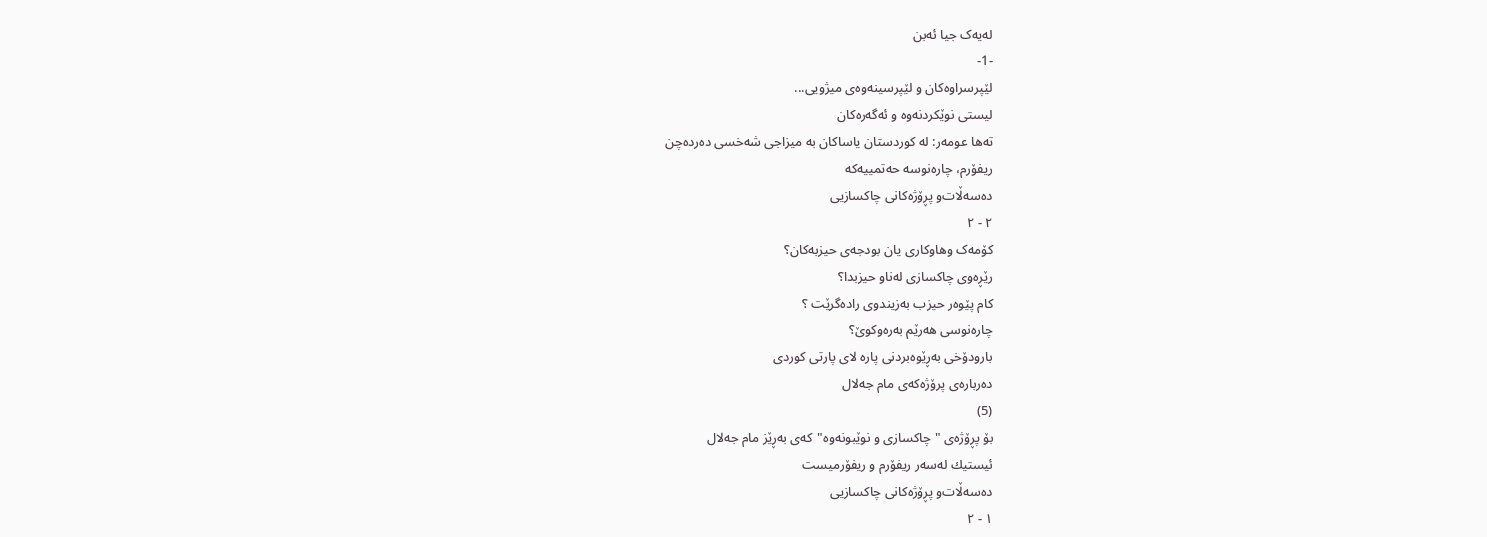له‌یه‌ک جیا ئه‌بن
-1-
لێپرسراوه‌كان و لێپرسینه‌وه‌ی میژویی...
لیستی نوێكردنه‌وه‌ و ئه‌گه‌ره‌كان
ته‌ها عومه‌ر: له‌ كوردستان یاساكان به‌ میزاجی شه‌خسی ده‌رده‌چن
ریفۆرم، چاره‌نوسه‌ حه‌تمییه‌كه‌
ده‌سه‌ڵات‌و پڕۆژه‌کانی چاکسازیی
٢ - ٢
کۆمه‌ک وهاوکاری یان بودجه‌ی حیزبه‌کان؟
رێڕه‌وی‌ چاكسازی‌ له‌ناو حیزبدا؟
كام پێوه‌ر حیزب به‌زیندوی‌ راده‌گرێت ؟
چارەنوسی هەرێم بەرەوکوێ؟
بارودۆخی به‌ڕێوه‌بردنی پاره‌ لای پارتی كوردی
ده‌رباره‌ی‌ پرۆژه‌كه‌ی‌ مام جه‌لال
(5)
بۆ پڕۆژه‌ی‌ "چاكسازی‌ و نوێبونه‌وه‌"كه‌ی‌ به‌ڕێز مام جه‌لال
ئیستیك له‌سه‌ر ریفۆرم و ریفۆرمیست
ده‌سه‌ڵات‌و پڕۆژه‌کانی چاکسازیی
١ - ٢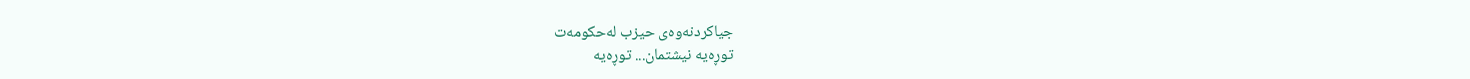جیاكردنه‌وه‌ی‌ حیزب له‌حكومه‌ت
توڕه‌یه‌ نیشتمان... توڕه‌یه‌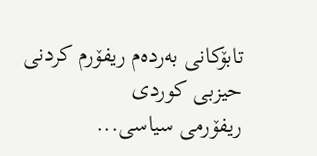تابۆكانی‌ به‌رده‌م ریفۆرم كردنی‌ حیزبی‌ كوردی‌
ریفۆرمی سیاسی...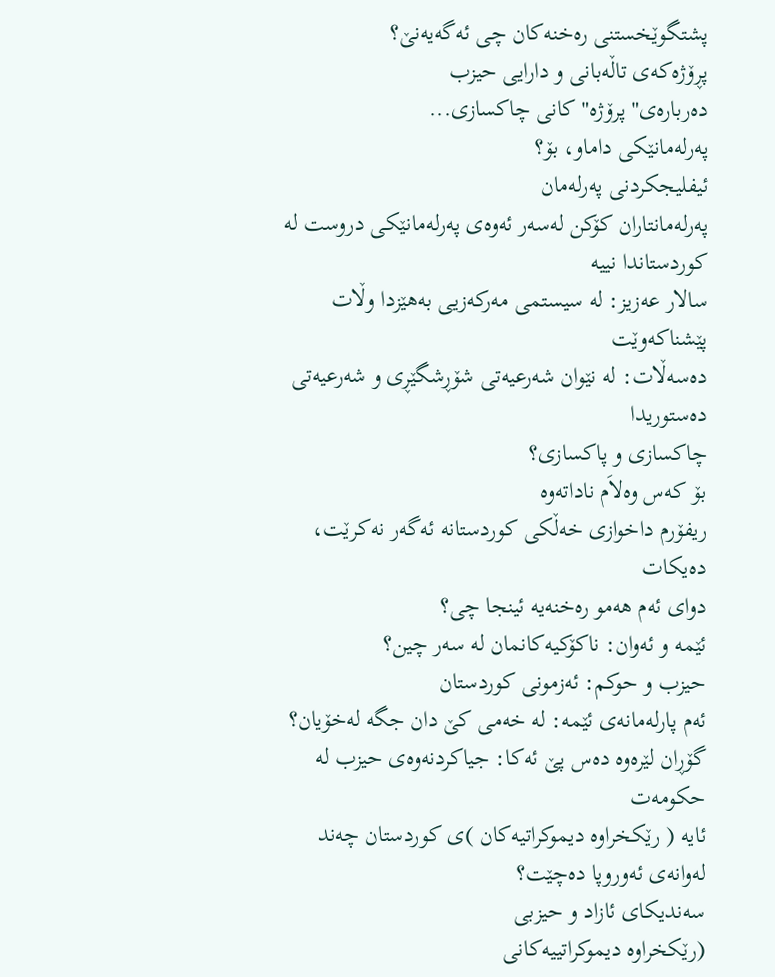پشتگوێخستنی ره‌خنه‌کان چی ئه‌گه‌یه‌نێ؟
پڕۆژه‌كه‌ی‌ تاڵه‌بانی‌ و دارایی‌ حیزب
ده‌رباره‌ی‌"پرۆژه‌"كانی‌ چاكسازی‌...
په‌رله‌مانێكی‌ داماو، بۆ؟
ئیفلیجكردنی په‌‌رله‌‌مان
په‌رله‌مانتاران كۆكن له‌سه‌ر ئه‌وه‌ی‌ په‌رله‌مانێكی‌ دروست له‌ كوردستاندا نییه‌
سالار عه‌زیز: له‌ سیستمی مه‌ركه‌زیی به‌هێزدا وڵات پێشناكه‌وێت
ده‌سه‌ڵات: له‌ نێوان شه‌رعیه‌تی‌ شۆڕشگێڕی و شه‌رعیه‌تی‌ ده‌ستوریدا
چاکسازی و پاکسازی؟
بۆ كه‌س وه‌لاَم ناداته‌وه‌
ریفۆرم داخوازی‌ خه‌ڵكی‌ كوردستانه‌ ئه‌گه‌ر نه‌كرێت، ده‌یكات
دوای ئه‌م هه‌مو ره‌خنه‌یه‌ ئینجا چی؟
ئێمه‌ و ئه‌وان: ناکۆکیه‌کانمان له‌ سه‌ر چین؟
حیزب و حوکم: ئه‌زمونی کوردستان
ئه‌م پارله‌مانه‌ی ئێمه‌: له‌ خه‌می کێ دان جگه‌ له‌خۆیان؟
گۆڕان لێره‌وه‌ ده‌س پێ ئه‌کا: جیاکردنه‌وه‌ی حیزب له‌ حکومه‌ت
ئایه‌ ( رێكخراوه‌ دیموكراتیه‌كان )ی كوردستان چه‌ند له‌وانه‌ی ئه‌وروپا ده‌چێت؟
سه‌ندیكای‌ ئازاد ‌و حیزبی‌
(رێكخراوه‌ دیموكراتییه‌كانی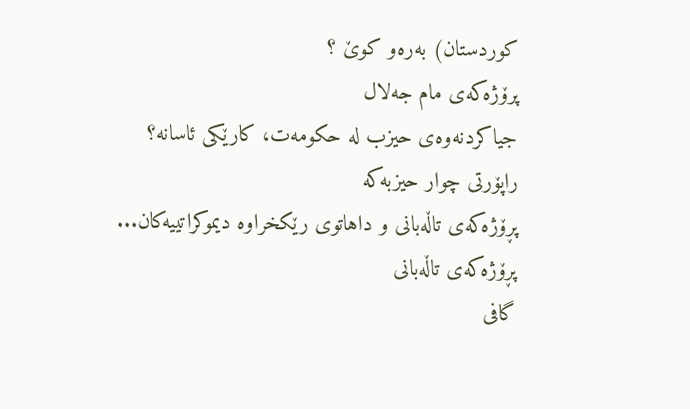كوردستان) به‌ره‌و كوێ‌ ؟
پرۆژه‌که‌ی مام جه‌لال
جیاكردنه‌وه‌ی‌ حیزب له‌ حكومه‌ت، كارێكی‌ ئاسانه‌؟
راپۆرتی‌ چوار حیزبه‌كه‌
پڕۆژه‌كه‌ی‌ تاڵه‌بانی‌ و داهاتوی‌ رێكخراوه‌ دیموكراتییه‌كان...
پڕۆژه‌كه‌ی‌ تاڵه‌بانی‌
گافی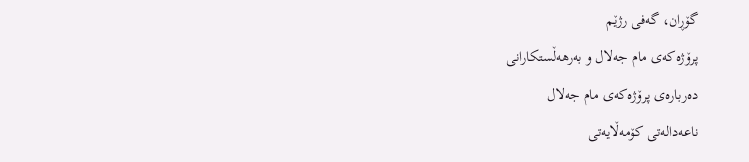گۆڕان‌، گه‌فی رژێم
پرۆژه‌كه‌ی‌ مام جه‌لال و به‌رهه‌ڵستكارانی‌
ده‌رباره‌ی‌ پرۆژه‌كه‌ی‌ مام جه‌لال
ناعه‌داله‌تی كۆمه‌ڵایه‌تی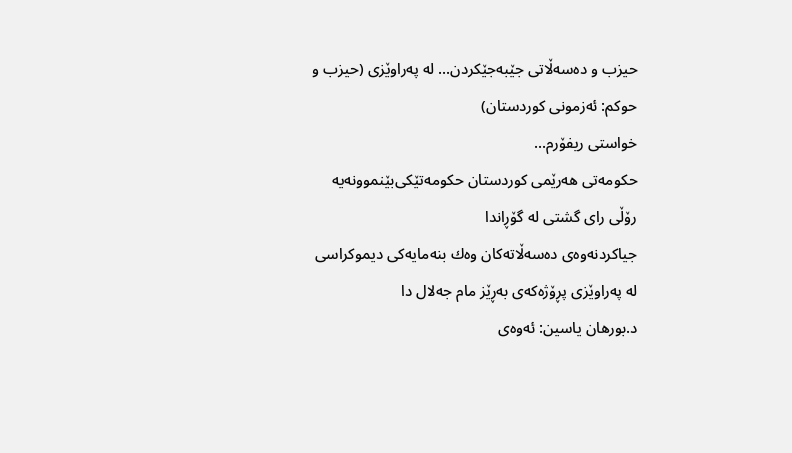حیزب و ده‌سه‌ڵاتی‌ جێبه‌جێكردن... له‌ په‌راوێزی ‌(حیزب و حوكم: ئه‌زمونی‌ كوردستان)
خواستی‌ ریفۆرم...
حكومه‌تی‌ هه‌رێمی‌ كوردستان حكومه‌تێكی‌بێنموونه‌یه‌
رۆڵی‌ رای‌ گشتی‌ له‌ گۆڕاندا
جیاكردنه‌وه‌ی‌ ده‌سه‌ڵاته‌كان وه‌ك بنه‌مایه‌كی‌ دیموكراسی‌
له‌ په‌راوێزی‌ پڕۆژه‌كه‌ی‌ به‌ڕێز مام جه‌لال دا
د.بورهان یاسین: ئه‌وه‌ی‌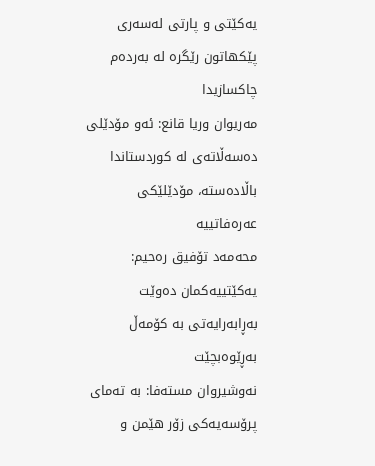یه‌كێتی‌ ‌و پارتی‌ له‌سه‌ری‌ پێكهاتون رێگره‌ له‌ به‌رده‌م چاكسازیدا
مه‌ریوان وریا قانع: ئه‌و مۆدێلی‌ ده‌سه‌ڵاته‌ی‌ له‌ كوردستاندا باڵاده‌سته‌، مۆدێلێكی‌ عه‌ره‌فاتییه‌
محه‌مه‌د تۆفیق ره‌حیم: یەكێتییەكمان دەوێت بەڕابەرایەتی بە كۆمەڵ بەڕێوەبچێت
نه‌وشیروان مسته‌فا: بە تەمای پرۆسەیەكی زۆر هێمن و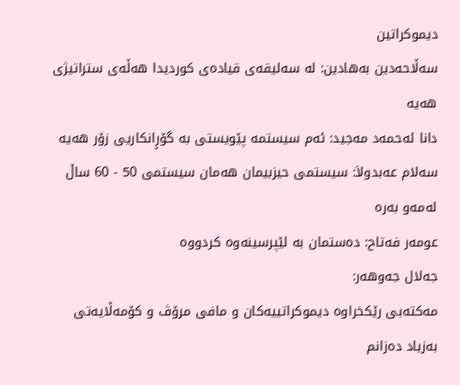دیموكراتین
سه‌ڵاحه‌دین به‌هادین: له‌ سه‌لیقه‌ی‌ قیاده‌ی‌ كوردیدا هه‌ڵه‌ی‌ ستراتیژی‌ هه‌یه‌
دانا ئه‌حمه‌د مه‌جید: ئه‌م سیستمه‌ پێویستی به‌ گۆڕانكاریی زۆر هه‌یه‌
سه‌لام عه‌بدولاَ: سیستمی‌ حیزبیمان هه‌مان سیستمی‌ 50 - 60 ساڵ له‌مه‌و به‌ره‌
عومه‌ر فه‌تاح: ده‌ستمان به‌ لێپرسینه‌وه‌ كردووه‌
جه‌لال جه‌وهه‌ر:
مه‌كته‌بی‌ رێكخراوه‌ دیموكراتییه‌كان و مافی‌ مرۆڤ و كۆمه‌ڵایه‌تی‌ به‌زیاد ده‌زانم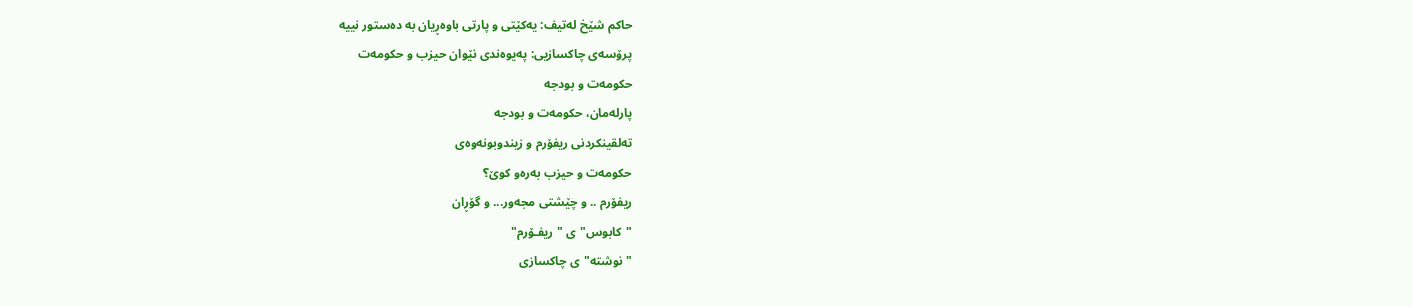حاكم شێخ له‌تیف: یه‌كێتی‌ و پارتی‌ باوه‌ڕیان به‌ ده‌ستور نییه
پرۆسه‌ی‌ چاكسازیی‌: په‌یوه‌ندی‌ نێوان حیزب و حكومه‌ت
حکومه‌ت و بودجه
پارله‌مان، حکومه‌ت و بودجه
ته‌لقینكردنی ریفۆرم ‌و زیندوبونه‌وه‌ی
حكومه‌ت ‌و حیزب به‌ره‌و كوێ‌؟
ریفۆرم .. و چێشتی مجه‌ور... و گۆڕان
"كابوس"ی "ریفـۆرم"
"نوشته‌"ی‌ چاكسازی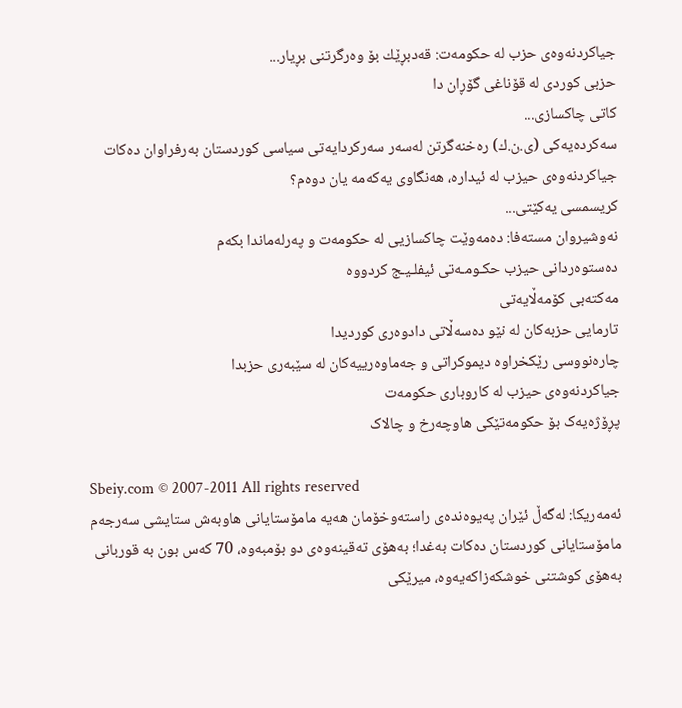جیاكردنه‌وه‌ی‌ حزب له‌ حكومه‌ت: قه‌دبڕێك بۆ وه‌رگرتنی‌ بڕیار...
حزبی كوردی له‌ قۆناغی گۆڕان دا
كاتی چاكسازی...
سه‌كرده‌یه‌كی (ی‌.ن.ك) ره‌خنه‌گرتن له‌سه‌ر سه‌ركردایه‌تی‌ سیاسی كوردستان به‌رفراوان ده‌كات
جیاكردنه‌وه‌ی‌ حیزب له‌ ئیداره‌، هه‌نگاوی یه‌که‌مه‌ یان دوه‌م‌؟
كریسمسی‌ یه‌كێتی‌...
نه‌وشیروان مسته‌فا: ده‌مه‌وێت چاكسازیی‌ له‌ حكومه‌ت و په‌رله‌ماندا بكه‌م
ده‌ستوه‌ردانی‌ حیزب حكـومـه‌تی‌ ئیفلـیـج كردووه‌
مه‌كته‌بی‌ كۆمه‌ڵایه‌تی‌
تارمایی‌ حزبه‌كان له‌ نێو ده‌سه‌ڵاتی‌ دادوه‌ری کوردیدا
چاره‌نووسی‌ رێكخراوه‌ دیموكراتی و جه‌ماوه‌رییه‌كان له‌ سێبه‌ری‌ حزبدا
جیاكردنه‌وه‌ی‌ حیزب له‌ كاروباری‌ حكومه‌ت
پڕۆژه‌یه‌ک بۆ حکومه‌تێکی هاوچه‌رخ و چالاک

Sbeiy.com © 2007-2011 All rights reserved
ئه‌مه‌ریكا: له‌گه‌ڵ ئێران په‌یوه‌نده‌ی‌ راسته‌وخۆمان هه‌یه‌ مامۆستایانی هاوبه‌ش ستایشی سه‌رجه‌م مامۆستایانی‌ كوردستان ده‌كات به‌غدا؛ به‌هۆی ته‌قینه‌وه‌ی دو بۆمبه‌وه، 70 كه‌س بون به‌ قوربانی‌ به‌هۆی‌ كوشتنی‌ خوشكه‌زاكه‌یه‌وه‌، میرێكی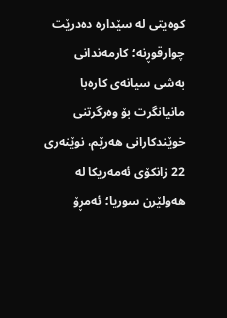كوه‌یتی‌ له‌ سێداره‌ ده‌درێت چوارقوڕنه‌؛ كارمه‌ندانی به‌شی سیانه‌ی كاره‌با مانیانگرت بۆ وه‌رگرتنی خوێندكارانی هه‌رێم، نوێنه‌ری‌ 22 زانكۆی‌ ئه‌مه‌ریكا له‌ هه‌ولێرن سوریا؛ ئه‌مڕۆ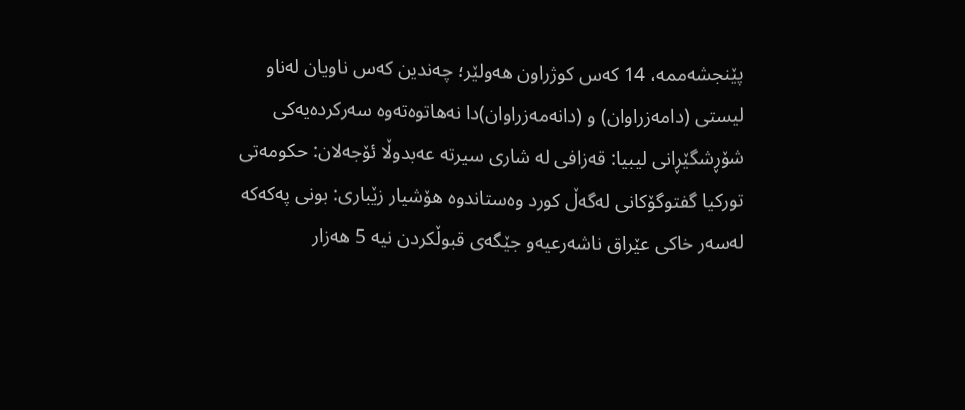پێنجشه‌ممه‌، 14 كه‌س كوژراون هه‌ولێر؛ چه‌ندین كه‌س ناویان له‌ناو ليستى (دامه‌زراوان) و (دانه‌مه‌زراوان)دا نه‌هاتوه‌ته‌وه‌ سه‌ركرده‌یه‌كی شۆڕشگێڕانی‌ لیبیا: قه‌زافی له‌ شاری‌ سیرته‌ عه‌بدوڵا ئۆجه‌لان: حكومه‌تی‌ توركیا گفتوگۆكانی‌ له‌گه‌ڵ كورد وه‌ستاندوه‌ هۆشیار زێباری‌: بونی په‌كه‌كه‌ له‌سه‌ر خاكی عێراق ناشه‌رعیه‌و جێگه‌ی‌ قبوڵكردن نیه‌ 5 هه‌زار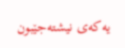یه‌كه‌ی‌ نیشته‌جێبون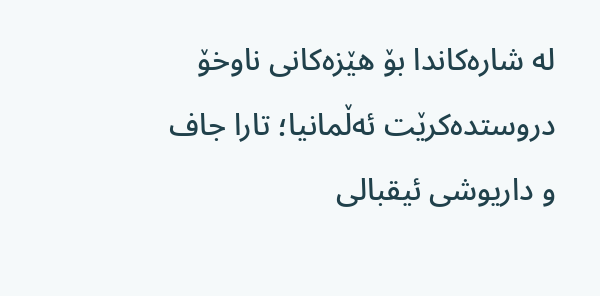له‌ شاره‌كاندا بۆ هێزه‌كانی ناوخۆ دروستده‌كرێت ئه‌ڵمانیا؛ تارا جاف و داریوشی‌ ئیقبالی‌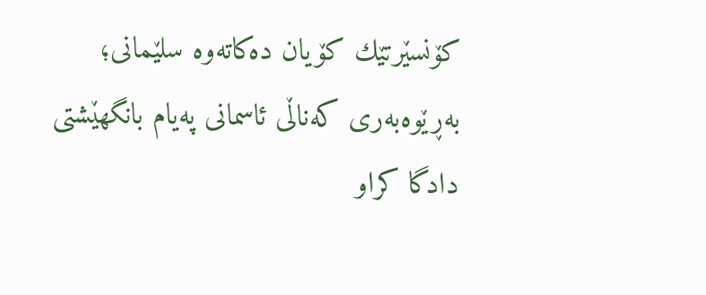كۆنسێرتێك كۆیان ده‌كاته‌وه‌ سلێمانی؛ به‌ڕێوه‌به‌ری كه‌ناڵی ئاسمانی په‌یام بانگهێشتی دادگا کراو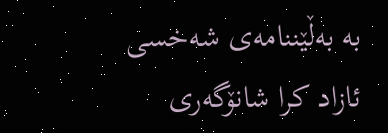به‌ به‌ڵێننامه‌ی شه‌خسی ئازاد کرا شانۆگه‌ری‌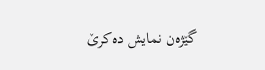گێژه‌ن نمایش ده‌كرێ